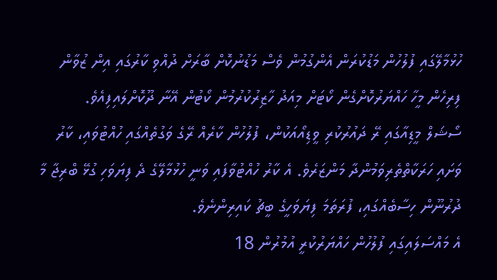ހުޅުމާލޭގައި ފުލުހުން މަޑުކުރަން އެންގުމުން ވެސް މަޑުނުކޮށް ބާރަށް ދުއްވި ކާރުގައި އިން ޒުވާން ފިރިހެން މީހާ ހައްޔަރުކޮށްގެން ކޯޓަށް މިއަދު ހާޒިރުކުރުމުން ކޯޓުން އޭނާ ދޫކޮށްލައިފިއެވެ.
ސޯޝަލް މީޑިއާގައި ރޭ ދައުރުކުރި ވީޑިއޯއަކުން، ފުލުހުން ކާރެއް ރޭގެ ވަގުތެއްގައި ހުއްޓުވައި، ކާރު ވަށައި ހަރަކާތްތެރިވަމުންދާ މަންޒަރެވެ. އެ ކާރު ހުއްޓުވާފައި ވަނީ ހުޅުމާލޭގެ ދެ ފިޔަވަހި ގުޅޭ ބްރިޖާ މާ ދުރުނޫން ހިސާބެއްގައި، ފުރަތަމަ ފިޔަވަހީގެ ބީޗު ކައިރިންނެވެ.
އެ މައްސަލައިގައި ފުލުހުން ހައްޔަރުކުރީ އުމުރުން 18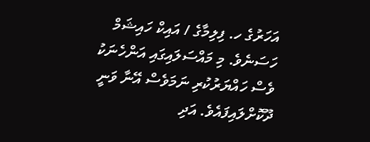އަހަރުގެ ހ. ފިލިމާގެ / އައިކް ހައިޝަމް ހަސަނެވެ. މި މައްސަލައިގައި އަންހެނަކު ވެސް ހައްޔަރުކުރި ނަމަވެސް އޭނާ ވަނީ ދޫކޮށްލައިފައެވެ. އަދި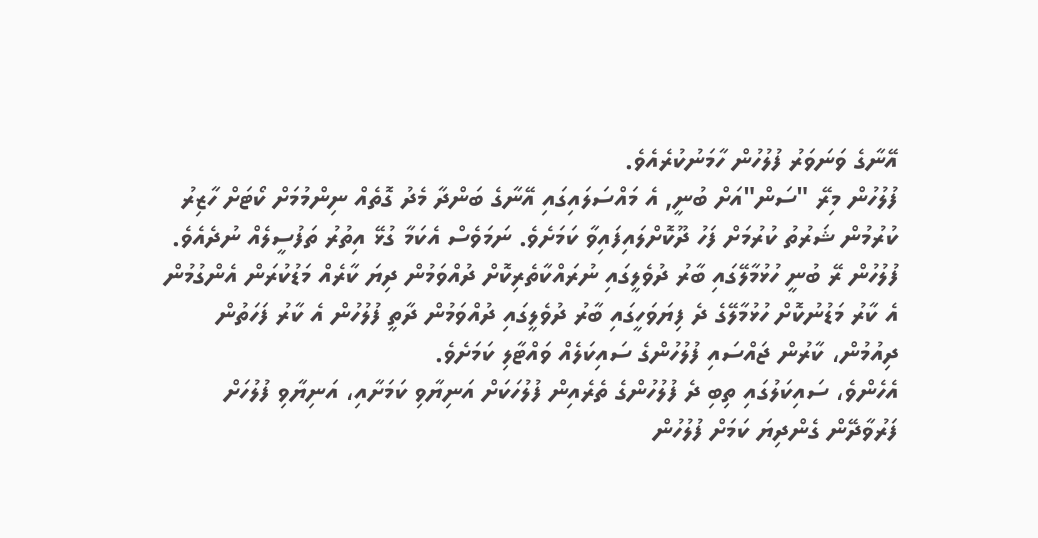އޭނާގެ ވަނަވަރު ފުލުހުން ހާމަނުކުރެއެވެ.
ފުލުހުން މިރޭ "ސަން"އަށް ބުނީ, އެ މައްސަލައިގައި އޭނާގެ ބަންދާ މެދު ގޮތެއް ނިންމުމަށް ކޯޓަށް ހާޒިރު ކުރުމުން ޝަރުތު ކުރުމަށް ފަހު ދޫކޮށްލައިފައިވާ ކަމަށެވެ. ނަމަވެސް އެކަމާ ގުޅޭ އިތުރު ތަފުސީލެއް ނުދެއެވެ.
ފުލުހުން ރޭ ބުނީ ހުޅުމާލޭގައި ބާރު ދުވެލީގައި ނުރައްކާތެރިކޮށް ދުއްވަމުން ދިޔަ ކާރެއް މަޑުކުރަން އެންގުމުން އެ ކާރު މަޑުނުކޮށް ހުޅުމާލޭގެ ދެ ފިޔަވަހީގައި ބާރު ދުވެލީގައި ދުއްވަމުން ދާތީ ފުލުހުން އެ ކާރު ފަހަތުން ދިއުމުން، ކާރުން ޖައްސައި ފުލުހުންގެ ސައިކަލެއް ވައްޓާލި ކަމަށެވެ.
އެހެންވެ، ސައިކަލުގައި ތިބި ދެ ފުލުހުންގެ ތެރެއިން ފުލުހަކަށް އަނިޔާވި ކަމަށާއި، އަނިޔާވި ފުލުހަށް ފަރުވާދޭން ގެންދިޔަ ކަމަށް ފުލުހުން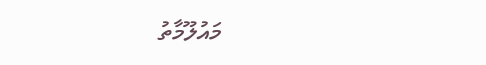މައުލޫމާތު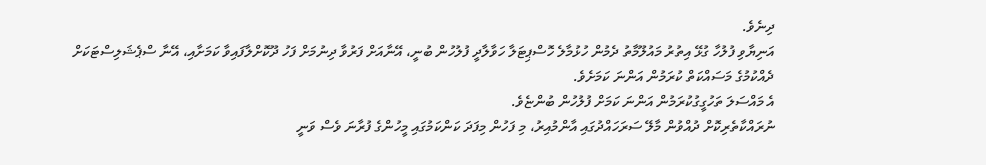ދިނެވެ.
އަނިޔާވި ފުލުހާ ގުޅޭ އިތުރު މައުލޫމާތު ދެމުން ހުޅުމާލެ ހޮސްޕިޓަލާ ހަވާލާދީ ފުލުހުން ބުނީ، އޭނާއަށް ފަރުވާ ދިނުމަށް ފަހު ދޫކޮށްލާފައިވާ ކަމަށާއި، އޭނާ ސްޕެޝަލިސްޓަކަށް ދެއްކުމުގެ މަސައްކަތް ކުރަމުން އަންނަ ކަމަށެވެ.
އެ މައްސަލަ ތަހުގީގުކުރަމުން އަންނަ ކަމަށް ފުލުހުން ބުންޏެވެ.
ނުރައްކާތެރިކޮށް ދުއްވުން މާލޭ ސަރަހައްދުގައި އާންމުއިރު، މި ފަހުން މިފަދަ ކަންކަމުގައި މީހުންގެ ފުރާނަ ވެސް ވަނީ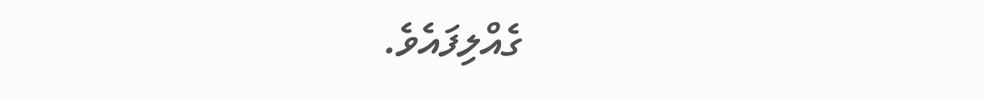ގެއްލިފައެވެ.